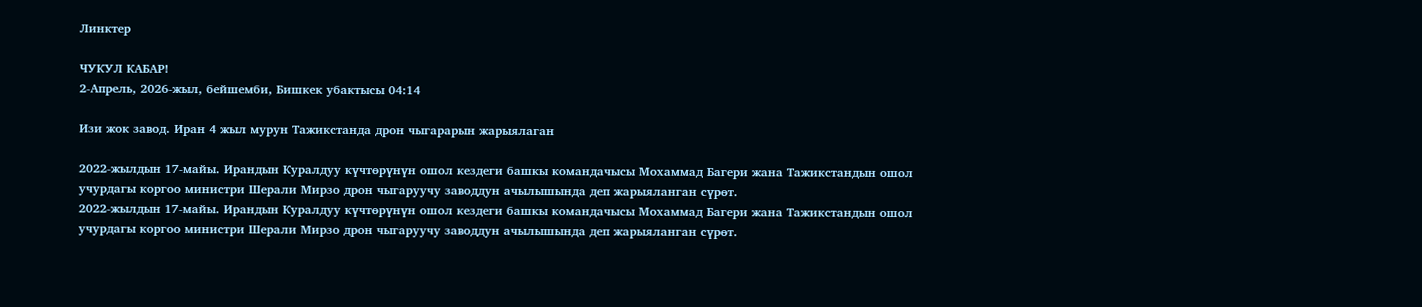Линктер

ЧУКУЛ КАБАР!
2-Апрель, 2026-жыл, бейшемби, Бишкек убактысы 04:14

Изи жок завод. Иран 4 жыл мурун Тажикстанда дрон чыгарарын жарыялаган

2022-жылдын 17-майы. Ирандын Куралдуу күчтөрүнүн ошол кездеги башкы командачысы Мохаммад Багери жана Тажикстандын ошол учурдагы коргоо министри Шерали Мирзо дрон чыгаруучу заводдун ачылышында деп жарыяланган сүрөт.
2022-жылдын 17-майы. Ирандын Куралдуу күчтөрүнүн ошол кездеги башкы командачысы Мохаммад Багери жана Тажикстандын ошол учурдагы коргоо министри Шерали Мирзо дрон чыгаруучу заводдун ачылышында деп жарыяланган сүрөт.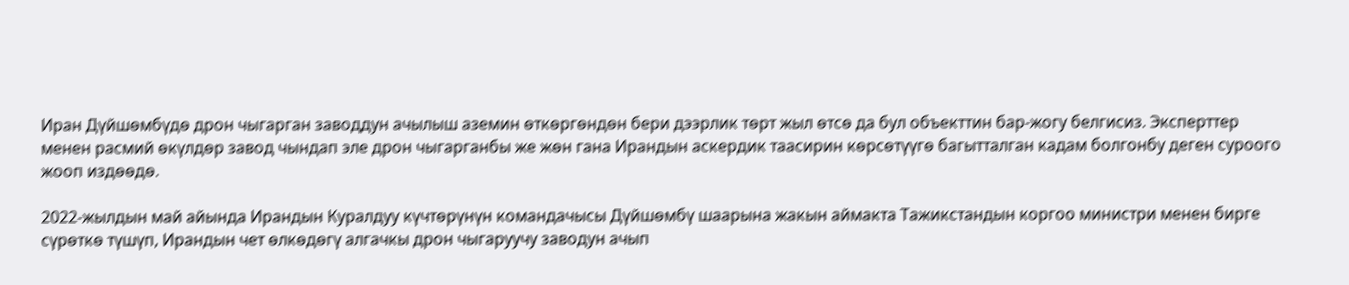Иран Дүйшөмбүдө дрон чыгарган заводдун ачылыш аземин өткөргөндөн бери дээрлик төрт жыл өтсө да бул объекттин бар-жогу белгисиз. Эксперттер менен расмий өкүлдөр завод чындап эле дрон чыгарганбы же жөн гана Ирандын аскердик таасирин көрсөтүүгө багытталган кадам болгонбу деген суроого жооп издөөдө.

2022-жылдын май айында Ирандын Куралдуу күчтөрүнүн командачысы Дүйшөмбү шаарына жакын аймакта Тажикстандын коргоо министри менен бирге сүрөткө түшүп, Ирандын чет өлкөдөгү алгачкы дрон чыгаруучу заводун ачып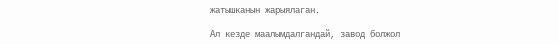жатышканын жарыялаган.

Ал кезде маалымдалгандай, завод болжол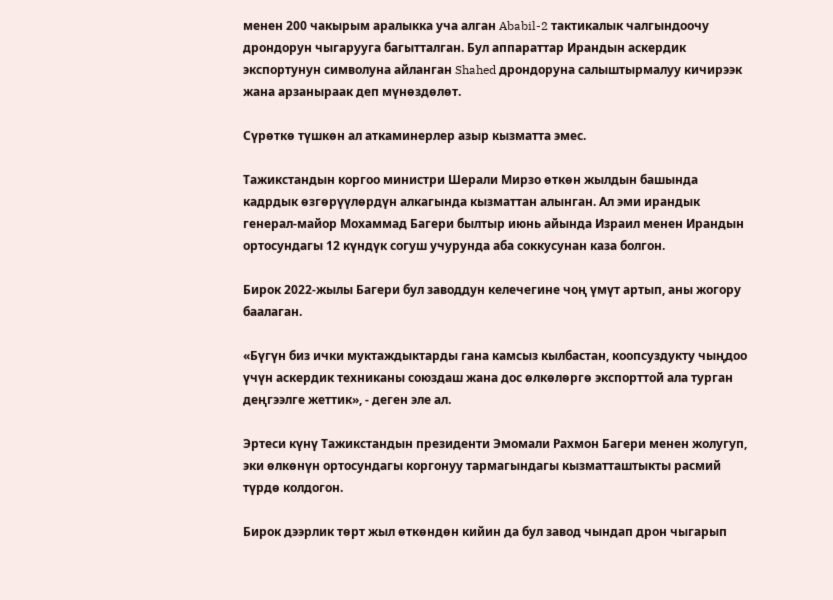менен 200 чакырым аралыкка уча алган Ababil-2 тактикалык чалгындоочу дрондорун чыгарууга багытталган. Бул аппараттар Ирандын аскердик экспортунун символуна айланган Shahed дрондоруна салыштырмалуу кичирээк жана арзаныраак деп мүнөздөлөт.

Сүрөткө түшкөн ал аткаминерлер азыр кызматта эмес.

Тажикстандын коргоо министри Шерали Мирзо өткөн жылдын башында кадрдык өзгөрүүлөрдүн алкагында кызматтан алынган. Ал эми ирандык генерал-майор Мохаммад Багери былтыр июнь айында Израил менен Ирандын ортосундагы 12 күндүк согуш учурунда аба соккусунан каза болгон.

Бирок 2022-жылы Багери бул заводдун келечегине чоң үмүт артып, аны жогору баалаган.

«Бүгүн биз ички муктаждыктарды гана камсыз кылбастан, коопсуздукту чыңдоо үчүн аскердик техниканы союздаш жана дос өлкөлөргө экспорттой ала турган деңгээлге жеттик», - деген эле ал.

Эртеси күнү Тажикстандын президенти Эмомали Рахмон Багери менен жолугуп, эки өлкөнүн ортосундагы коргонуу тармагындагы кызматташтыкты расмий түрдө колдогон.

Бирок дээрлик төрт жыл өткөндөн кийин да бул завод чындап дрон чыгарып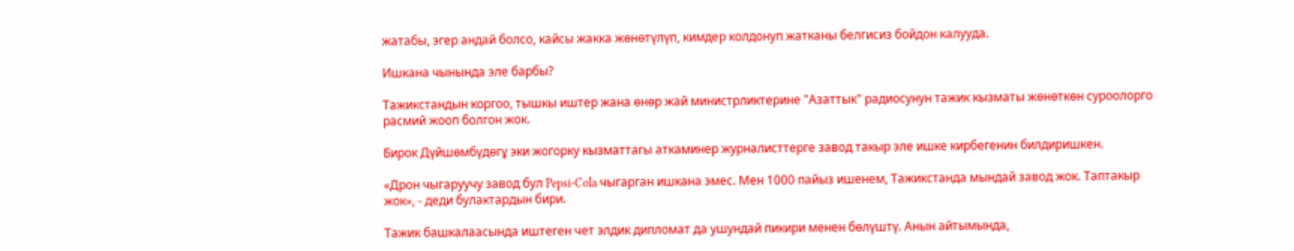жатабы, эгер андай болсо, кайсы жакка жөнөтүлүп, кимдер колдонуп жатканы белгисиз бойдон калууда.

Ишкана чынында эле барбы?

Тажикстандын коргоо, тышкы иштер жана өнөр жай министрликтерине "Азаттык" радиосунун тажик кызматы жөнөткөн суроолорго расмий жооп болгон жок.

Бирок Дүйшөмбүдөгұ эки жогорку кызматтагы аткаминер журналисттерге завод такыр эле ишке кирбегенин билдиришкен.

«Дрон чыгаруучу завод бул Pepsi-Cola чыгарган ишкана эмес. Мен 1000 пайыз ишенем, Тажикстанда мындай завод жок. Таптакыр жок», - деди булактардын бири.

Тажик башкалаасында иштеген чет элдик дипломат да ушундай пикири менен бөлүштү. Анын айтымында,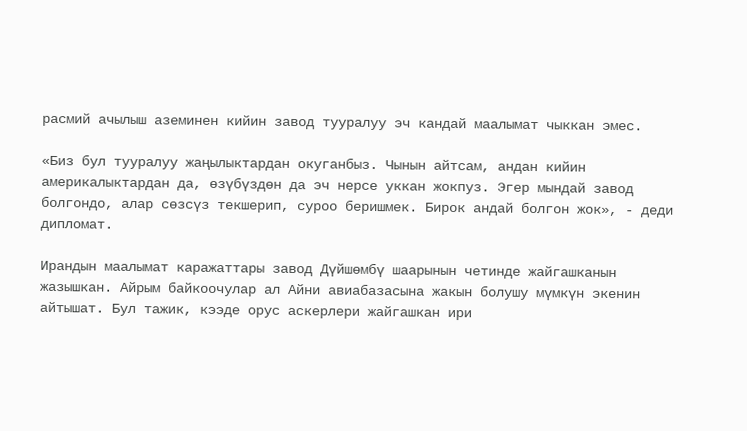расмий ачылыш аземинен кийин завод тууралуу эч кандай маалымат чыккан эмес.

«Биз бул тууралуу жаңылыктардан окуганбыз. Чынын айтсам, андан кийин америкалыктардан да, өзүбүздөн да эч нерсе уккан жокпуз. Эгер мындай завод болгондо, алар сөзсүз текшерип, суроо беришмек. Бирок андай болгон жок», - деди дипломат.

Ирандын маалымат каражаттары завод Дүйшөмбү шаарынын четинде жайгашканын жазышкан. Айрым байкоочулар ал Айни авиабазасына жакын болушу мүмкүн экенин айтышат. Бул тажик, кээде орус аскерлери жайгашкан ири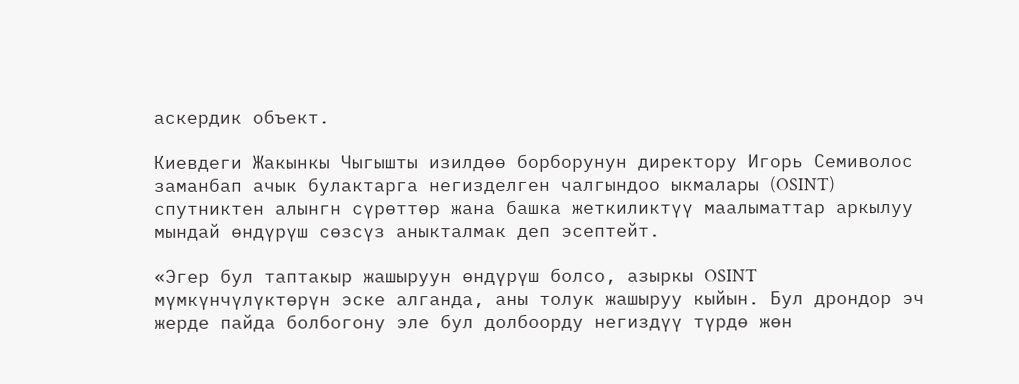аскердик объект.

Киевдеги Жакынкы Чыгышты изилдөө борборунун директору Игорь Семиволос заманбап ачык булактарга негизделген чалгындоо ыкмалары (OSINT) спутниктен алынгн сүрөттөр жана башка жеткиликтүү маалыматтар аркылуу мындай өндүрүш сөзсүз аныкталмак деп эсептейт.

«Эгер бул таптакыр жашыруун өндүрүш болсо, азыркы OSINT мүмкүнчүлүктөрүн эске алганда, аны толук жашыруу кыйын. Бул дрондор эч жерде пайда болбогону эле бул долбоорду негиздүү түрдө жөн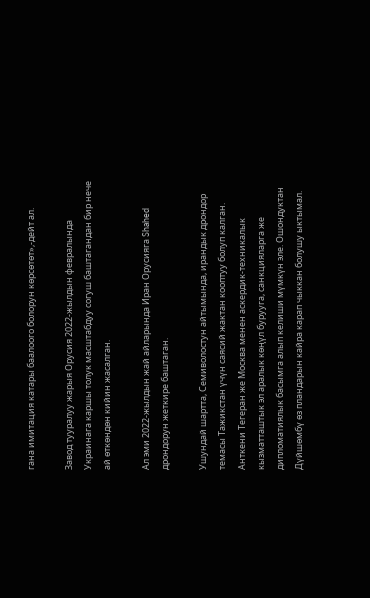гана имитация катары баалоого болорун көрсөтөт»,-дейт ал.

Завод тууралуу жарыя Орусия 2022-жылдын февралында Украинага каршы толук масштабдуу согуш баштагандан бир нече ай өткөндөн кийин жасалган.

Ал эми 2022-жылдын жай айларында Иран Орусияга Shahed дрондорун жеткире баштаган.

Ушундай шартта, Семиволостун айтымында, ирандык дрондор темасы Тажикстан үчүн саясий жактан кооптуу болуп калган. Анткени Тегеран же Москва менен аскердик-техникалык кызматташтык эл аралык көңүл бурууга, санкцияларга же дипломатиялык басымга алып келиши мүмкүн эле. Ошондуктан Дүйшөмбү өз пландарын кайра карап чыккан болушу ыктымал.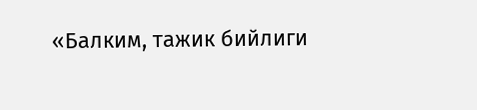«Балким, тажик бийлиги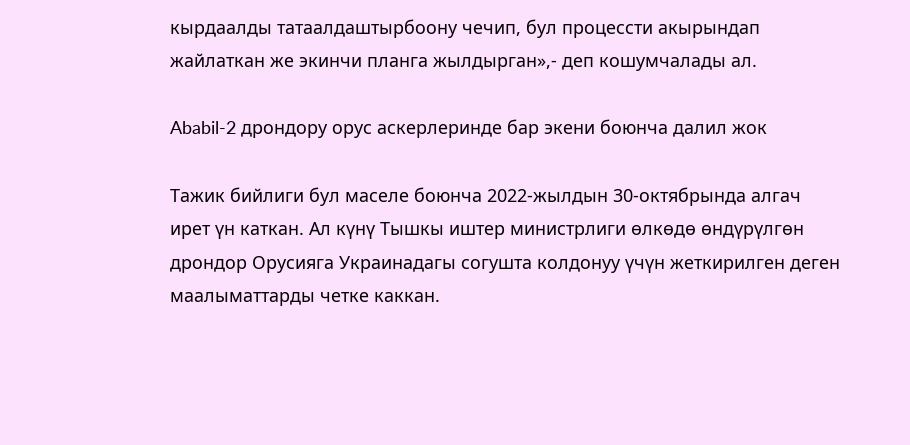кырдаалды татаалдаштырбоону чечип, бул процессти акырындап жайлаткан же экинчи планга жылдырган»,- деп кошумчалады ал.

Ababil-2 дрондору орус аскерлеринде бар экени боюнча далил жок

Тажик бийлиги бул маселе боюнча 2022-жылдын 30-октябрында алгач ирет үн каткан. Ал күнү Тышкы иштер министрлиги өлкөдө өндүрүлгөн дрондор Орусияга Украинадагы согушта колдонуу үчүн жеткирилген деген маалыматтарды четке каккан.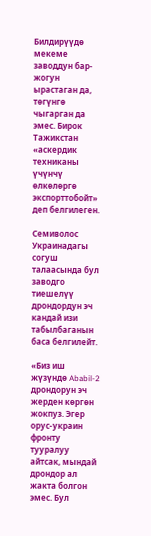Билдирүүдө мекеме заводдун бар-жогун ырастаган да, төгүнгө чыгарган да эмес. Бирок Тажикстан «аскердик техниканы үчүнчү өлкөлөргө экспорттобойт» деп белгилеген.

Семиволос Украинадагы согуш талаасында бул заводго тиешелүү дрондордун эч кандай изи табылбаганын баса белгилейт.

«Биз иш жүзүндө Ababil-2 дрондорун эч жерден көргөн жокпуз. Эгер орус-украин фронту тууралуу айтсак, мындай дрондор ал жакта болгон эмес. Бул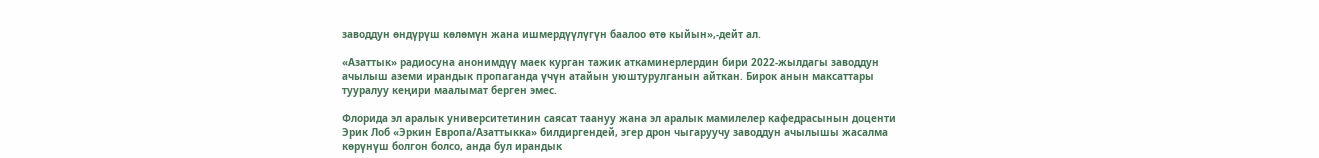заводдун өндүрүш көлөмүн жана ишмердүүлүгүн баалоо өтө кыйын»,-дейт ал.

«Азаттык» радиосуна анонимдүү маек курган тажик аткаминерлердин бири 2022-жылдагы заводдун ачылыш аземи ирандык пропаганда үчүн атайын уюштурулганын айткан. Бирок анын максаттары тууралуу кеңири маалымат берген эмес.

Флорида эл аралык университетинин саясат таануу жана эл аралык мамилелер кафедрасынын доценти Эрик Лоб «Эркин Европа/Азаттыкка» билдиргендей, эгер дрон чыгаруучу заводдун ачылышы жасалма көрүнүш болгон болсо, анда бул ирандык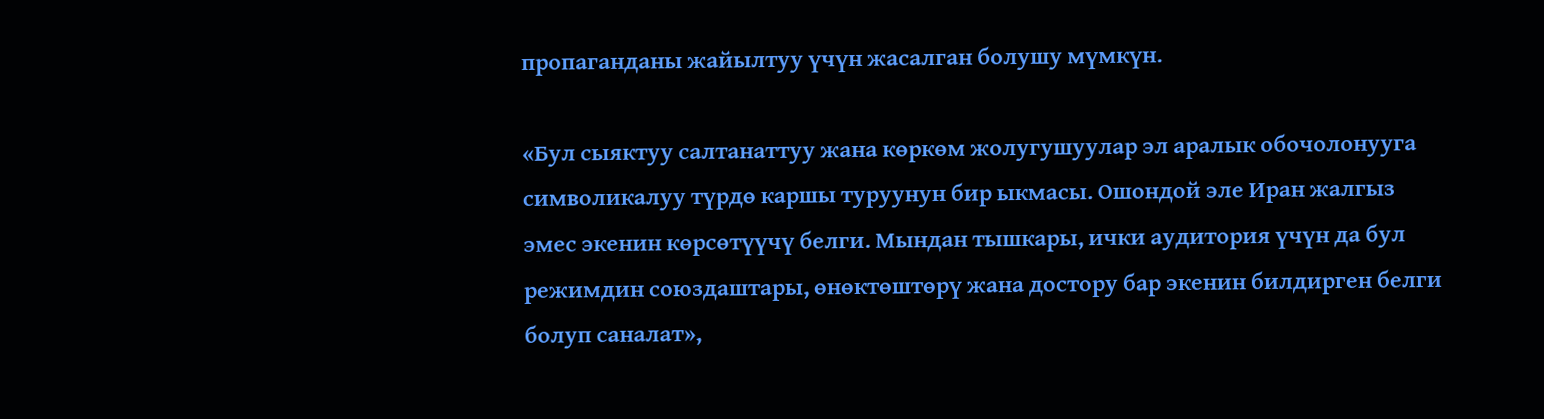пропаганданы жайылтуу үчүн жасалган болушу мүмкүн.

«Бул сыяктуу салтанаттуу жана көркөм жолугушуулар эл аралык обочолонууга символикалуу түрдө каршы туруунун бир ыкмасы. Ошондой эле Иран жалгыз эмес экенин көрсөтүүчү белги. Мындан тышкары, ички аудитория үчүн да бул режимдин союздаштары, өнөктөштөрү жана достору бар экенин билдирген белги болуп саналат»,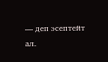— деп эсептейт ал.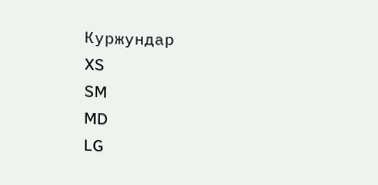Куржундар
XS
SM
MD
LG